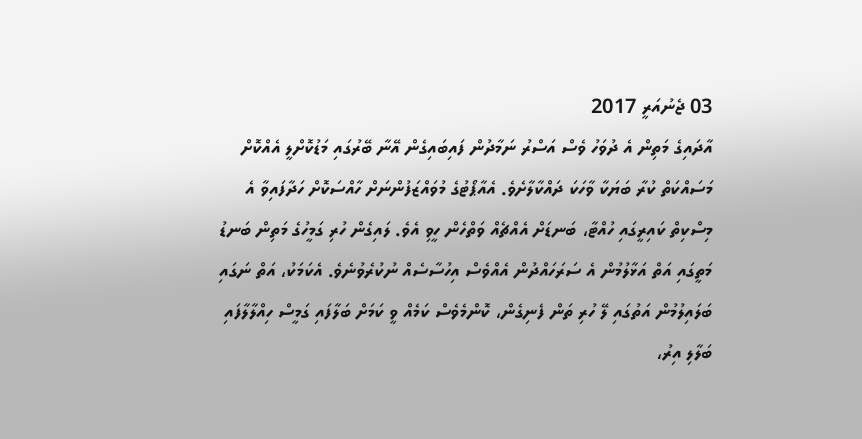03 ޖެނުއަރީ 2017
އާދައިގެ މަތިން އެ ދުވަހު ވެސް އަސްރު ނަމާދުން ފައިބައިގެން އޭނާ ބޭރުގައި މަޑުކޮށްލީ އެއްކޮށް މަސައްކަތް ކުރާ ބަޔަކާ ވާހަކަ ދައްކާލާށެވެ. އެއާޕޯޓުގެ މުވައްޒަފުންނަށް ހާއްސަކޮށް ހަދާފައިވާ އެ މިސްކިތް ކައިރީގައި ހުއްޓާ، ބަނޑަށް އެއްޗެއް ވަތްހެން ހީވި އެވެ. ލައިގެން ހުރި ގަމީހުގެ މަތިން ބަނޑު މަތީގައި އަތް އަޅާލުމުން އެ ސަރަހައްދުން އެއްވެސް އިހުސާސެއް ނުކުރެވުނެވެ. އެކަމަކު، އަތް ނަގައި ބަލައިލުމުން އަތުގައި ލޭ ހުރި ތަން ފެނިގެން، ކޮންމެވެސް ކަމެއް ވީ ކަމަށް ބަލާފައި ގަމީސް ހިއްލާލާފައި ބަލާލި އިރު،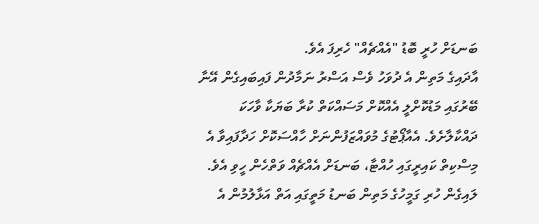ބަނޑަށް ހުރީ ބޮޑު "އެއްޗެއް" ހެރިފަ އެވެ.
އާދައިގެ މަތިން އެ ދުވަހު ވެސް އަސްރު ނަމާދުން ފައިބައިގެން އޭނާ ބޭރުގައި މަޑުކޮށްލީ އެއްކޮށް މަސައްކަތް ކުރާ ބަޔަކާ ވާހަކަ ދައްކާލާށެވެ. އެއާޕޯޓުގެ މުވައްޒަފުންނަށް ހާއްސަކޮށް ހަދާފައިވާ އެ މިސްކިތް ކައިރީގައި ހުއްޓާ، ބަނޑަށް އެއްޗެއް ވަތްހެން ހީވި އެވެ. ލައިގެން ހުރި ގަމީހުގެ މަތިން ބަނޑު މަތީގައި އަތް އަޅާލުމުން އެ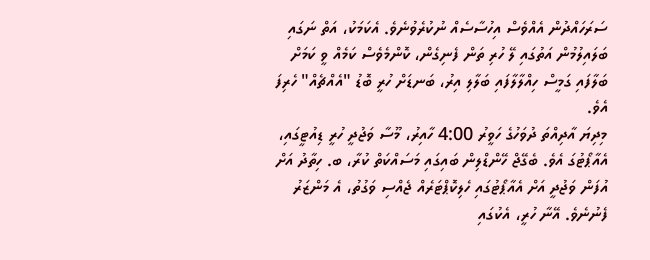ސަރަހައްދުން އެއްވެސް އިހުސާސެއް ނުކުރެވުނެވެ. އެކަމަކު، އަތް ނަގައި ބަލައިލުމުން އަތުގައި ލޭ ހުރި ތަން ފެނިގެން، ކޮންމެވެސް ކަމެއް ވީ ކަމަށް ބަލާފައި ގަމީސް ހިއްލާލާފައި ބަލާލި އިރު، ބަނޑަށް ހުރީ ބޮޑު "އެއްޗެއް" ހެރިފަ އެވެ.
މިދިޔަ އާދިއްތަ ދުވަހުގެ ހަވީރު 4:00 ހާއިރު، މޫސާ ވަޖުދީ ހުރީ ޑިއުޓީގައި، އެއާޕޯޓުގަ އެވެ. ބެގޭޖް ހޭންޑްލިން ބައިގައި މަސައްކަތް ކުރާ، ބ. ހިތާދު އަށް އުފަން ވަޖުދީ އަށް އެއާޕޯޓުގައި ހެލިކޮޕްޓަރެއް ޖެއްސި ވަގުތު، އެ މަންޒަރު ފެނުނެވެ. އޭނާ ހުރީ، އެކުގައި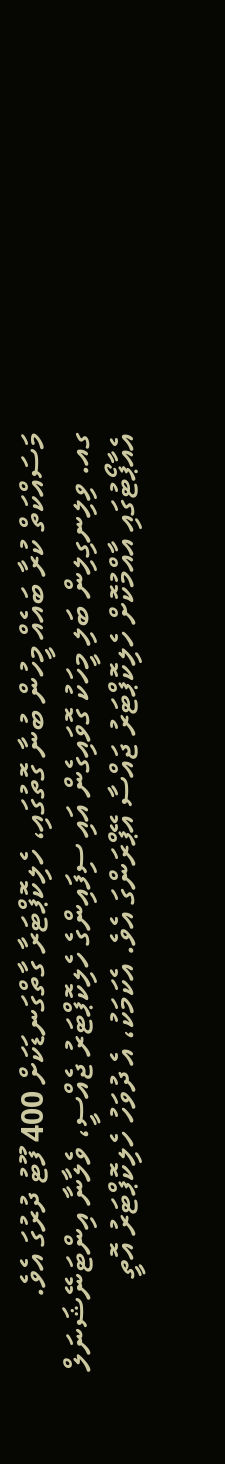މަސައްކަތް ކުރާ ބައެއް މީހުން ބުނާ ގޮތުގައި، ހެލިކޮޕްޓަރާ ގާތްގަނޑަކަށް 400 ފޫޓު ދުރުގަ އެވެ.
ގއ. ވިލިނގިލިން ބަލި މީހަކު ގޮވައިގެން އައި ސިފައިންގެ ހެލިކޮޕްޓަރު ޖެއްސީ، ވެލާނާ އިންޓަނޭޝަނަލް އެއާޕޯޓުގައި އާއްމުކޮށް ހެލިކޮޕްޓަރު ޖައްސާ އޭޕްރަންގަ އެވެ. އެކަމަކު، އެ ދުވަހު ހެލިކޮޕްޓަރު އޮތީ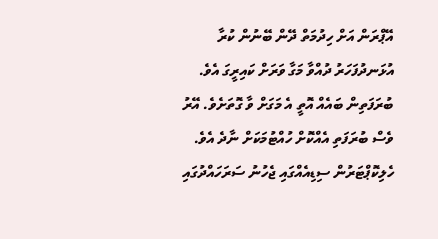އޭޕްރަން އަށް ހިދުމަތް ދޭން ބޭނުން ކުރާ އުޅަނދުފަހަރު ދުއްވާ މަގާ ވަރަށް ކައިރީގަ އެވެ. ބުރަފަތިން ބައެއް އޮތީ އެ މަގަށް ވާ ގޮތަށެވެ. އޭރު ވެސް ބުރަފަތި އެއްކޮށް ހުއްޓުމަކަށް ނާދެ އެވެ.
ހެލިކޮޕްޓަރުން ސިޑިއެއްގައި ޖެހުނު ސަރަހައްދުގައި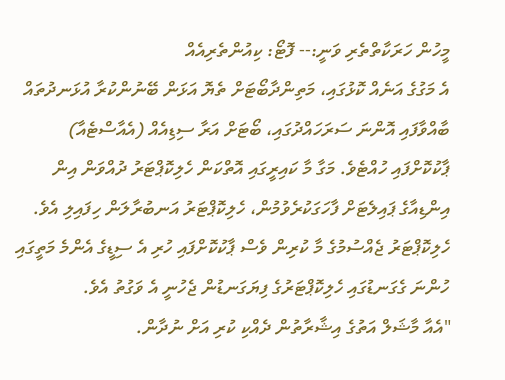މީހުން ހަރަކާތްތެރި ވަނީ:-- ފޮޓޯ: ކިއުންތެރިއެއް
އެ މަގުގެ އަނެއް ކޮޅުގައި، މަތިންދާބޯޓަށް ތެޔޮ އަޅަން ބޭނުންކުރާ އުޅަނދުތައް ބާއްވާފައި އޮންނަ ސަރަހައްދުގައި، ބޯޓަށް އަރާ ސިޑިއެއް (އެއާސްޓެއާ) ޕާކުކޮށްފައި ހުއްޓެވެ. މަގާ މާ ކައިރީގައި އޮތްކަން ހެލިކޮޕްޓަރު ދުއްވަން އިން އިންޑިއާގެ ޕައިލެޓަށް ފާހަގަކުރެވުމުން، ހެލިކޮޕްޓަރު އަނބުރާލަން ހިފައިލި އެވެ. ހެލިކޮޕްޓަރު ޖެއްސުމުގެ މާ ކުރިން ވެސް ޕާކުކޮށްފައި ހުރި އެ ސިޑީގެ އެންމެ މަތީގައި ހުންނަ ގެގަނޑުގައި ހެލިކޮޕްޓަރުގެ ފިޔަގަނޑުން ޖެހުނީ އެ ވަގުތު އެވެ.
"އެއާ މާޝަލް އަތުގެ އިޝާރާތުން ދެއްކި ކުރި އަށް ނުދާން.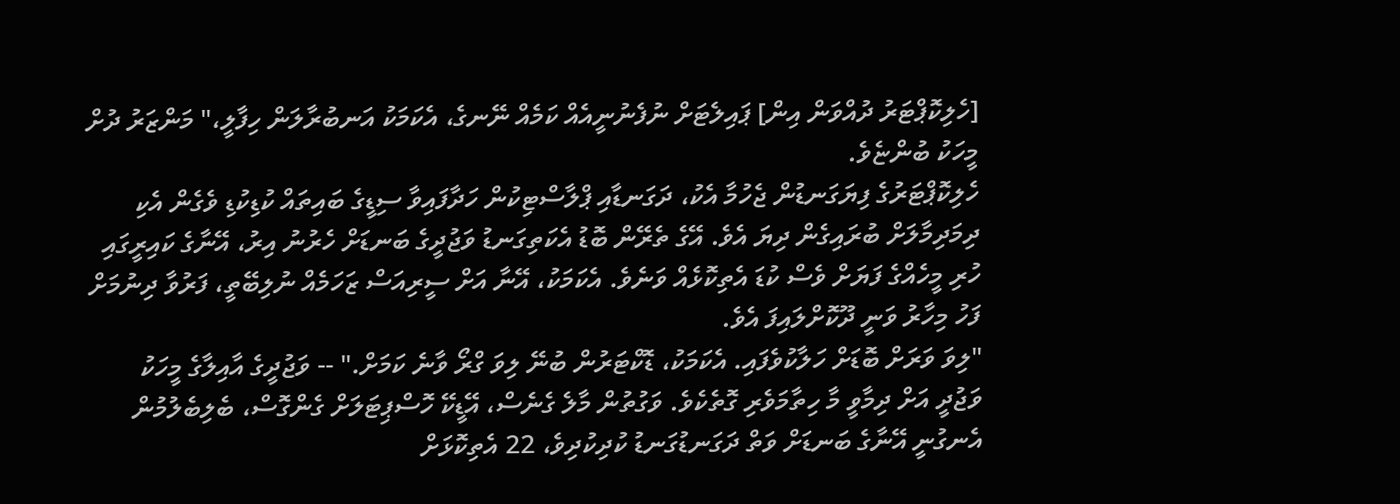[ހެލިކޮޕްޓަރު ދުއްވަން އިން] ޕައިލެޓަށް ނުފެނުނީއެއް ކަމެއް ނޭނގެ، އެކަމަކު އަނބުރާލަން ހިފާލީ،" މަންޒަރު ދުށް މީހަކު ބުންޏެވެ.
ހެލިކޮޕްޓަރުގެ ފިޔަގަނޑުން ޖެހުމާ އެކު، ދަގަނޑާއި ޕްލާސްޓިކުން ހަދާފައިވާ ސިޑީގެ ބައިތައް ކުޑިކުޑި ވެގެން އެކި ދިމަދިމާލަށް ބުރައިގެން ދިޔަ އެވެ. އޭގެ ތެރޭން ބޮޑު އެކަތިގަނޑު ވަޖުދީގެ ބަނޑަށް ހެރުނު އިރު، އޭނާގެ ކައިރީގައި ހުރި މީހެއްގެ ފަޔަށް ވެސް ކުޑަ އެތިކޮޅެއް ވަނެވެ. އެކަމަކު، އޭނާ އަށް ސީރިއަސް ޒަހަމެއް ނުލިބޭތީ، ފަރުވާ ދިނުމަށް ފަހު މިހާރު ވަނީ ދޫކޮށްލައިފަ އެވެ.
"ލިވަ ވަރަށް ބޮޑަށް ހަލާކުވެފައި. އެކަމަކު، ޑޮކްޓަރުން ބުނޭ ލިވަ ގްރޯ ވާނެ ކަމަށް." -- ވަޖުދީގެ އާއިލާގެ މީހަކު
ވަޖުދީ އަށް ދިމާވީ މާ ހިތާމަވެރި ގޮތެކެވެ. ވަގުތުން މާލެ ގެނެސް، އޭޑީކޭ ހޮސްޕިޓަލަށް ގެންގޮސް، ބެލިބެލުމުން އެނގުނީ އޭނާގެ ބަނޑަށް ވަތް ދަގަނޑުގަނޑު ކުދިކުދިވެ، 22 އެތިކޮޅަށް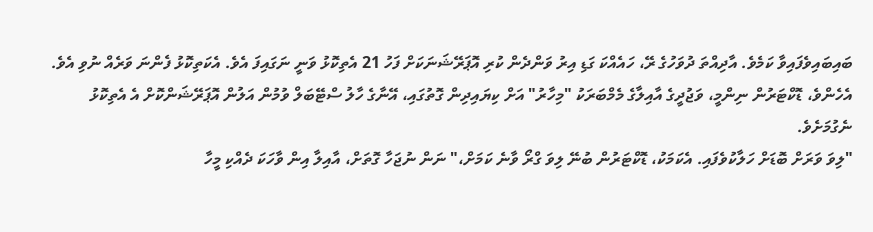ބައިބައިވެފައިވާ ކަމެވެ. އާދިއްތަ ދުވަހުގެ ރޭ، ހައެއްކަ ގަޑި އިރު ވަންދެން ކުރި އޮޕަރޭޝަނަކަށް ފަހު 21 އެތިކޮޅު ވަނީ ނަގައިފަ އެވެ. އެކަތިކޮޅު ފެންނަ ވަރެއް ނުވި އެވެ. އެހެންވެ، ޑޮކްޓަރުން ނިންމީ، ވަޖުދީގެ އާއިލާގެ މެމްބަރަކު "މިހާރު" އަށް ކިޔައިދިން ގޮތުގައި، އޭނާގެ ހާލު ސްޓޭބަލް ވުމުން އަލުން އޮޕަރޭޝަންކޮށް އެ އެތިކޮޅު ނެގުމަށެވެ.
"ލިވަ ވަރަށް ބޮޑަށް ހަލާކުވެފައި. އެކަމަކު، ޑޮކްޓަރުން ބުނޭ ލިވަ ގްރޯ ވާނެ ކަމަށް،" ނަން ނުޖަހާ ގޮތަށް، އާއިލާ އިން ވާހަކަ ދެއްކި މީހާ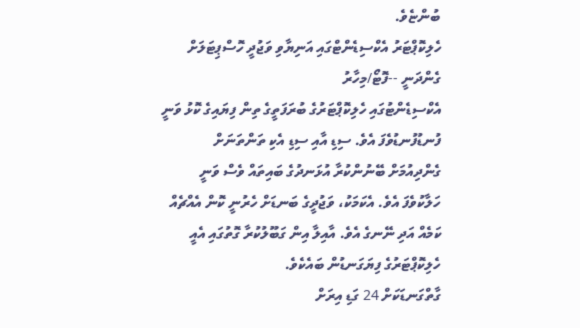ބުންޏެވެ.
ހެލިކޮޕްޓަރު އެކްސިޑެންޓްގައި އަނިޔާވި ވަޖުދީ ހޮސްޕިޓަލަށް ގެންދަނީ --ފޮޓޯ/މިހާރު
އެކްސިޑެންޓުގައި ހެލިކޮޕްޓަރުގެ ބުރަފަތީގެ ތިން ފިޔައިގެ ކޮޅު ވަނީ ފުނޑުފުނޑުވެފަ އެވެ. ސިޑި އާއި ސިޑި އެކި ތަންތަނަށް ގެންދިއުމަށް ބޭނުންކުރާ އުޅަނދުގެ ބައިތައް ވެސް ވަނީ ހަލާކުވެފަ އެވެ. އެކަމަކު، ވަޖުދީގެ ބަނޑަށް ހެރުނީ ކޮން އެއްޗެއް ކަމެއް އަދި ނޭނގެ އެވެ. އާއިލާ އިން ގަބޫލުކުރާ ގޮތުގައި އެއީ ހެލިކޮޕްޓަރުގެ ފިޔަގަނޑުން ބައެކެވެ.
ގާތްގަނޑަކަށް 24 ގަޑި އިރަށް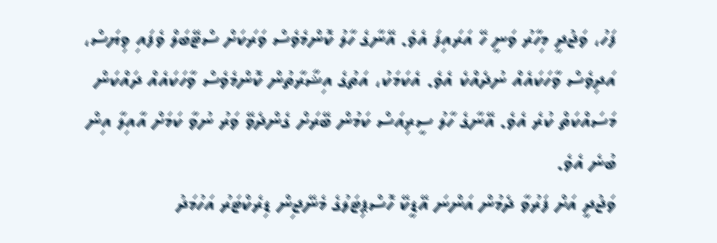ފަހު، ވަޖުދީ މިހާރު ވަނީ ހޭ އަރައިފަ އެވެ. އޭނާގެ ހާލު ކޮންމެވެސް ވަރަކަށް ސްޓޭބަލް ވެފައި ވިޔަސް، އަދިވެސް ވާހަކައެއް ނުދެއްކެ އެވެ. އެކަމަކު، އަތުގެ އިޝާރާތުން ކޮންމެވެސް ވާހަކައެއް ދައްކަން މަސައްކަތް ކުރެ އެވެ. އޭނާގެ ހާލު ސީރިއަސް ކަމުން ބޭރަށް ގެންދެވޭ ވަރު ނުވާ ކަމަށް އާއިލާ އިން ބުނެ އެވެ.
ވަޖުދީ އަށް ފަރުވާ ދެމުން އަންނަ އޭޑީކޭ ހޮސްޕިޓަލުގެ މެނޭޖިން ޑިރެކްޓަރު އަހުމަދު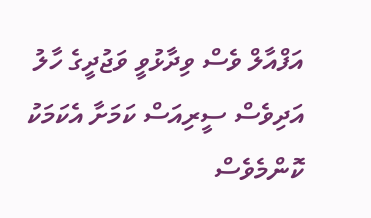އަފްއާލް ވެސް ވިދާޅުވީ ވަޖުދީގެ ހާލު އަދިވެސް ސީރިއަސް ކަމަށާ އެކަމަކު ކޮންމެވެސް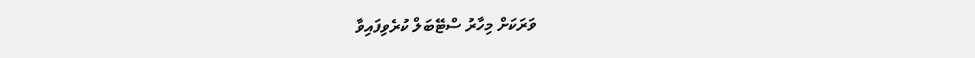ވަރަކަށް މިހާރު ސްޓޭބަލް ކުރެވިފައިވާ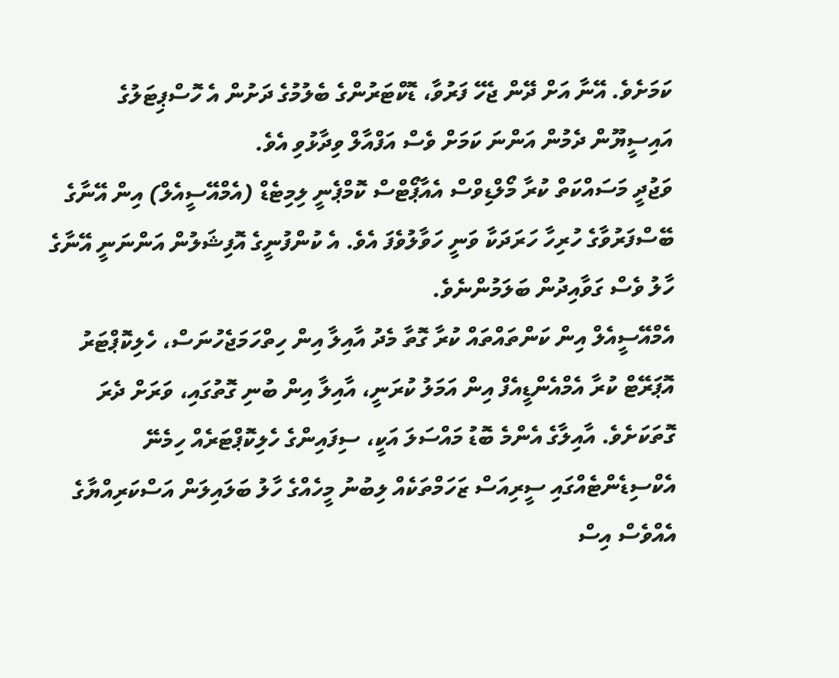ކަމަށެވެ. އޭނާ އަށް ދޭން ޖެހޭ ފަރުވާ، ޑޮކްޓަރުންގެ ބެލުމުގެ ދަށުން އެ ހޮސްޕިޓަލުގެ އައިސީޔޫން ދެމުން އަންނަ ކަމަށް ވެސް އަފްއާލް ވިދާޅުވި އެވެ.
ވަޖުދީ މަސައްކަތް ކުރާ މޯލްޑިވްސް އެއާޕޯޓްސް ކޮމްޕެނީ ލިމިޓެޑް (އެމްއޭސީއެލް) އިން އޭނާގެ ބޭސްފަރުވާގެ ހުރިހާ ހަރަދަކާ ވަނީ ހަވާލުވެފަ އެވެ. އެ ކުންފުނީގެ އޮފިޝަލުން އަންނަނީ އޭނާގެ ހާލު ވެސް ގަވާއިދުން ބަލަމުންނެވެ.
އެމްއޭސީއެލް އިން ކަންތައްތައް ކުރާ ގޮތާ މެދު އާއިލާ އިން ހިތްހަމަޖެހުނަސް، ހެލިކޮޕްޓަރު އޮޕަރޭޓް ކުރާ އެމްއެންޑީއެފް އިން އަމަލު ކުރަނީ، އާއިލާ އިން ބުނި ގޮތުގައި، ވަރަށް ދެރަ ގޮތަކަށެވެ. އާއިލާގެ އެންމެ ބޮޑު މައްސަލަ އަކީ، ސިފައިންގެ ހެލިކޮޕްޓަރެއް ހިމެނޭ އެކްސިޑެންޓެއްގައި ސީރިއަސް ޒަހަމްތަކެއް ލިބުނު މީހެއްގެ ހާލު ބަލައިލަން އަސްކަރިއްޔާގެ އެއްވެސް އިސް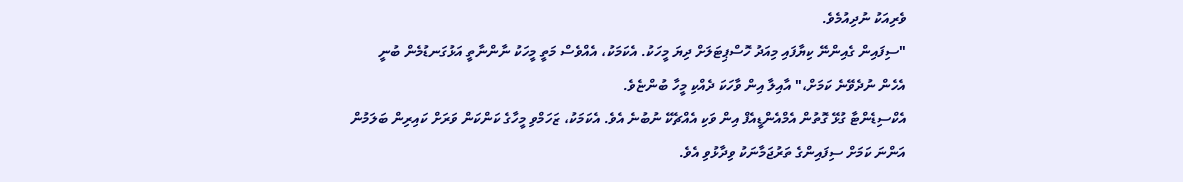ވެރިއަކު ނުދިއުމެވެ.
"ސިފައިން ގެއިންނޭ ކިޔާފައި މިއަދު ހޮސްޕިޓަލަށް ދިޔަ މީހަކު. އެކަމަކު، އެއްވެސް މަތީ މީހަކު ނާންނާތީ އަޅުގަނޑުމެން ބުނީ އެހެން ނުދެވޭނެ ކަމަށް،" އާއިލާ އިން ވާހަކަ ދެއްކި މީހާ ބުންޏެވެ.
އެކްސިޑެންޓާ ގުޅޭ ގޮތުން އެމްއެންޑީއެފް އިން ވަކި އެއްޗެކޭ ނުބުނެ އެވެ. އެކަމަކު، ޒަހަމްވި މީހާގެ ކަންކަން ވަރަށް ކައިރިން ބަލަމުން އަންނަ ކަމަށް ސިފައިންގެ ތަރުޖަމާނަކު ވިދާޅުވި އެވެ.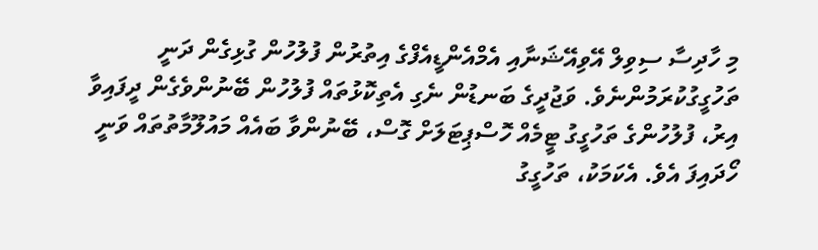މި ހާދިސާ ސިވިލް އޭވިއޭޝަނާއި އެމްއެންޑީއެފްގެ އިތުރުން ފުލުހުން ގުޅިގެން ދަނީ ތަހުގީގުކުރަމުންނެވެ. ވަޖުދީގެ ބަނޑުން ނެގި އެތިކޮޅުތައް ފުލުހުން ބޭނުންވެގެން ދީފައިވާ އިރު، ފުލުހުންގެ ތަހުގީގު ޓީމެއް ހޮސްޕިޓަލަށް ގޮސް، ބޭނުންވާ ބައެއް މައުލޫމާތުތައް ވަނީ ހޯދައިފަ އެވެ. އެކަމަކު، ތަހުގީގު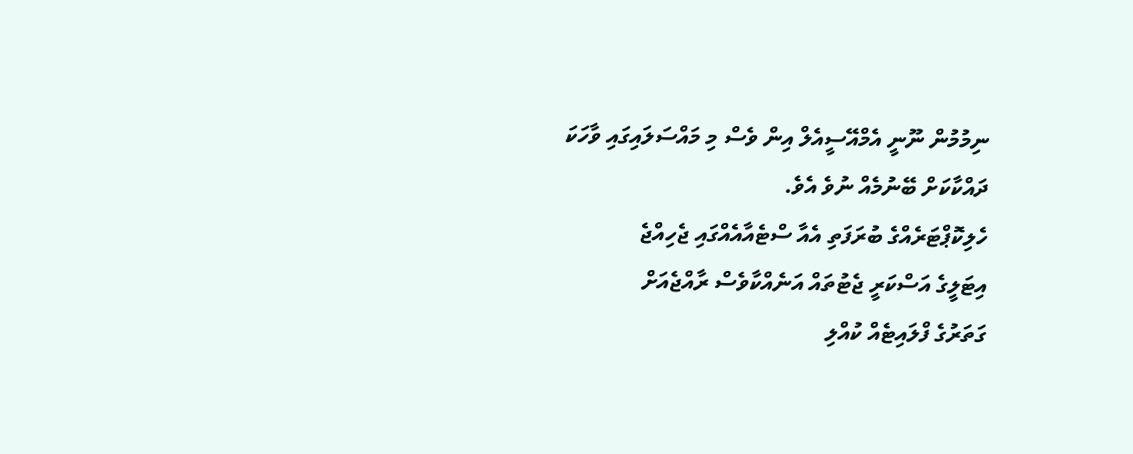ނިމުމުން ނޫނީ އެމްއޭސީއެލް އިން ވެސް މި މައްސަލައިގައި ވާހަކަ ދައްކާކަށް ބޭނުމެއް ނުވެ އެވެ.
ހެލިކޮޕްޓަރެއްގެ ބުރަފަތި އެއާ ސްޓެއާއެއްގައި ޖެހިއްޖެ
އިޓަލީގެ އަސްކަރީ ޖެޓުތައް އަނެއްކާވެސް ރާއްޖެއަށް
ގަތަރުގެ ފްލައިޓެއް ކުއްލި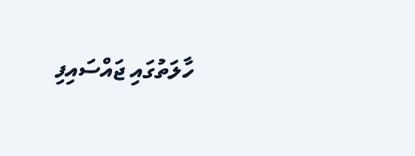ހާލަތުގައި ޖައްސައިފި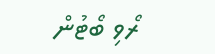ރޯވި ބޯޓުން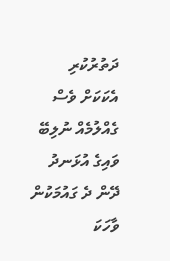ދަތުރުކުރި އެކަކަށް ވެސް ގެއްލުމެއް ނުލިބޭ
ވައިގެ އުޅަނދު ދޭން ދެ ގައުމަކުން ވާހަކަ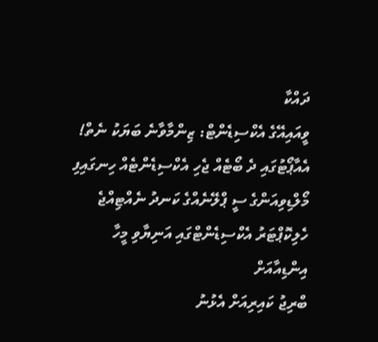ދައްކާ
ވީއައިއޭގެ އެކްސިޑެންޓް: ޒިންމާވާނެ ބަޔަކު ނެތް!
އެއާޕޯޓުގައި ދެ ބޯޓެއް ޖެހި އެކްސިޑެންޓެއް ހިނގައިފި
މޯލްޑިވިއަންގެ ސީ ޕްލޭނެއްގެ ކަނދު ނެއްޓިއްޖެ
ހެލިކޮޕްޓަރު އެކްސިޑެންޓްގައި އަނިޔާވި މީހާ އިންޑިއާއަށް
ބްރިޖު ކައިރިއަށް އެޅުނު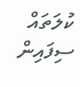ކުލަތައް ސިފައިން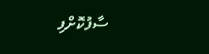ސާފުކޮށްފި